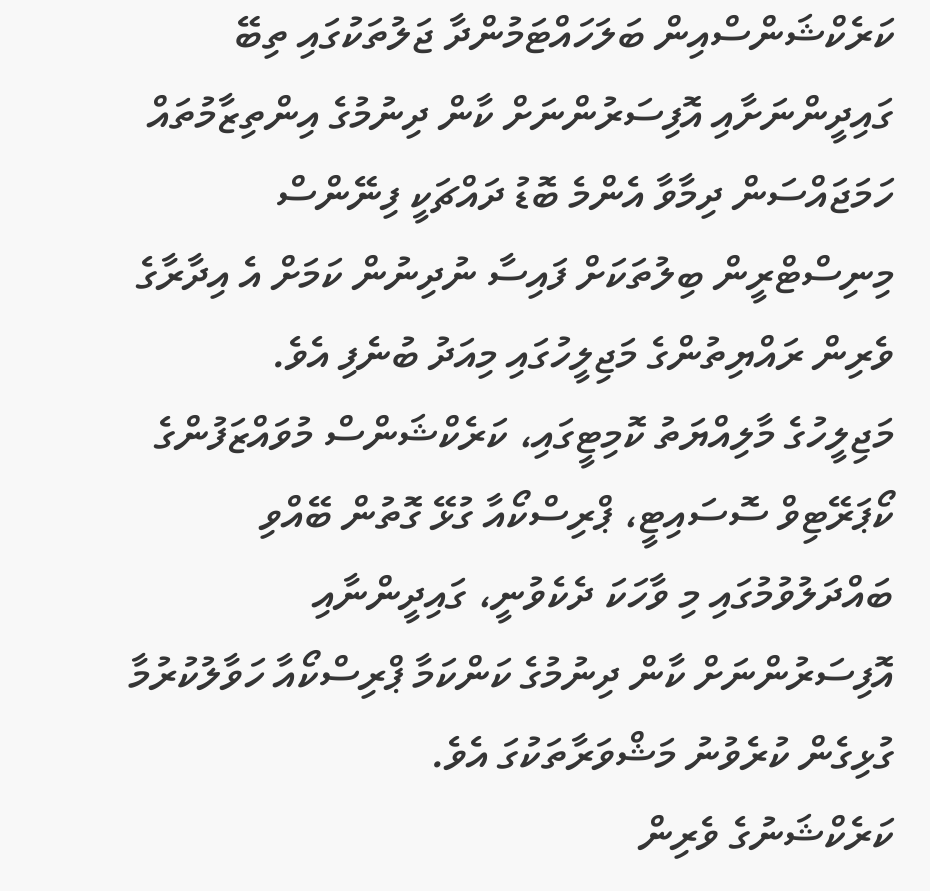ކަރެކްޝަންސްއިން ބަލަހައްޓަމުންދާ ޖަލުތަކުގައި ތިބޭ ގައިދީންނަށާއި އޮފިސަރުންނަށް ކާން ދިނުމުގެ އިންތިޒާމުތައް ހަމަޖައްސަން ދިމާވާ އެންމެ ބޮޑު ދައްޗަކީ ފިނޭންސް މިނިސްޓްރީން ބިލުތަކަށް ފައިސާ ނުދިނުން ކަމަށް އެ އިދާރާގެ ވެރިން ރައްޔިތުންގެ މަޖިލީހުގައި މިއަދު ބުނެފި އެވެ.
މަޖިލީހުގެ މާލިއްޔަތު ކޮމިޓީގައި، ކަރެކްޝަންސް މުވައްޒަފުންގެ ކޯޕަރޭޓިވް ސޮސައިޓީ، ޕްރިސްކޯއާ ގުޅޭ ގޮތުން ބޭއްވި ބައްދަލުވުމުގައި މި ވާހަކަ ދެކެވުނީ، ގައިދީންނާއި އޮފިސަރުންނަށް ކާން ދިނުމުގެ ކަންކަމާ ޕްރިސްކޯއާ ހަވާލުކުރުމާ ގުޅިގެން ކުރެވުނު މަޝްވަރާތަކުގަ އެވެ.
ކަރެކްޝަނުގެ ވެރިން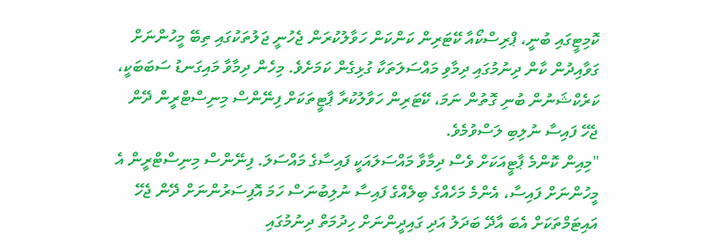ކޮމިޓީގައި ބުނީ، ޕްރިސްކޯއާ ކޭޓަރިން ކަންކަން ހަވާލުކުރަން ޖެހުނީ ޖަލުތަކުގައި ތިބޭ މީހުންނަށް ގަވާއިދުން ކާން ދިނުމުގައި ދިމާވި މައްސަލަތަކާ ގުޅިގެން ކަމަށެވެ. މިހެން ދިމާވާ މައިގަނޑު ސަބަބަކީ، ކަރެކްޝަނުން ބުނި ގޮތުން ނަމަ، ކޭޓަރިން ހަވާލުކުރާ ޕާޓީތަކަށް ފިނޭންސް މިނިސްޓްރީން ދޭން ޖެހޭ ފައިސާ ނުލިބި ލަސްވުމެވެ.
"މިއިން ކޮންމެ ޕާޓީއަކަށް ވެސް ދިމާވާ މައްސަލައަކީ ފައިސާގެ މައްސަލަ. ފިނޭންސް މިނިސްޓްރީން އެ މީހުންނަށް ފައިސާ، އެންމެ މަހެއްގެ ބިލެއްގެ ފައިސާ ނުލިބުނަސް ހަމަ އޮފިސަރުންނަށް ދޭން ޖެހޭ އައިޓަމްތަކަށް އެބަ އާދޭ ބަދަލު އަދި ގައިދީންނަށް ހިދުމަތް ދިނުމުގައި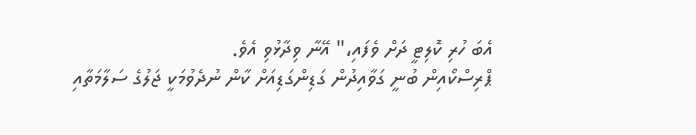އެބަ ހުރި ކޮލިޓީ ދަށް ވެފައި،" އޭނާ ވިދާޅުވި އެވެ.
ޕްރިސްކޯއިން ބުނީ ގަވާއިދުން ގަޑިންގަޑިއަށް ކާން ނުދެވުމަކީ ޖަލުގެ ސަލާމަތާއި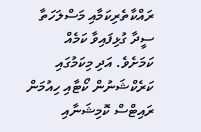ރައްކާތެރިކަމާއި މަސްލަހަތާ ސީދާ ގުޅިފައިވާ ކަމެއް ކަމަށެވެ. އަދި މިކަމުގައި ކަރެކްޝަނުން ކޯޓާއި ހިއުމަން ރައިޓްސް ކޮމިޝަނާއި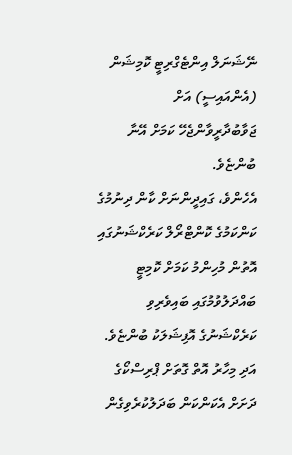ނޭޝަނަލް އިންޓެގްރިޓީ ކޮމިޝަން (އެންއައިސީ) އަށް ޖަވާބުދާރީވާންޖެހޭ ކަމަށް އޭނާ ބުންޏެވެ.
އެހެންވެ، ގައިދީންނަށް ކާން ދިނުމުގެ ކަންކަމުގެ ކޮންޓްރޯލް ކަރެކްޝަނުގައި އޮތުން މުހިންމު ކަމަށް ކޮމިޓީ ބައްދަލުވުމުގައި ބައިވެރިވި ކަރެކްޝަނުގެ އޮފިޝަލަކު ބުންޏެވެ. އަދި މިހާރު އޮތް ގޮތަށް ޕްރިސްކޯގެ ދަށަށް އެކަންކަން ބަދަލުކުރެވިގެން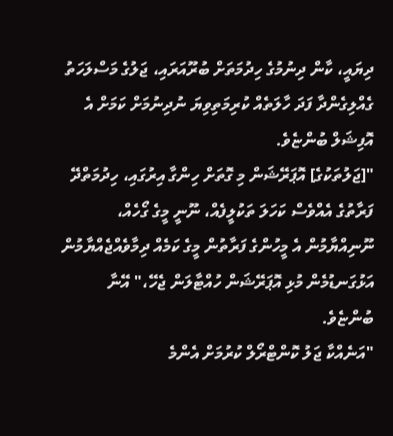ދިޔައީ، ކާން ދިނުމުގެ ހިދުމަތަށް ބުރޫއަރައި، ޖަލުގެ މަސްލަހަތު ގެއްލިގެންދާ ފަދަ ހާލަތެއް ކުރިމަތިވިޔަ ނުދިނުމަށް ކަމަށް އެ އޮފިޝަލް ބުންޏެވެ.
"[ޖަލުތަކުގެ] އޮޕަރޭޝަން މި ގޮތަށް ހިންގާ އިރުގައި، ހިދުމަތްދޭ ފަރާތުގެ އެއްވެސް ކަހަލަ ތަކުލީފެއް، ނޫނީ މީގެ ގޯހެއް، ނޫނިއްޔާމުން އެ މީހުންގެ ފަރާތުން މީގެ ކަމެއް ދިމާވެއްޖެއްޔާމުން އަޅުގަނޑުމެން މުޅި އޮޕަރޭޝަން ހުއްޓާލަން ޖެހޭ،" އޭނާ ބުންޏެވެ.
"އަނެއްކާ ޖަލު ކޮންޓްރޯލް ކުރުމަށް އެންމެ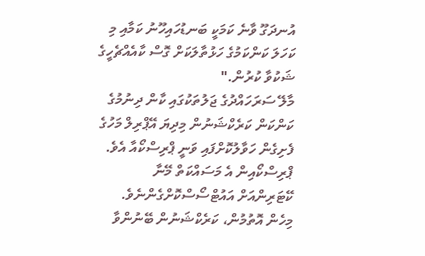އުނދަގޫ ވާނެ ކަމަކީ ބަނޑުހައިހޫނު ކަމާއި މި ކަހަލަ ކަންކަމުގެ ހަޅުތާލަކަށް ގޮސް ކާއެއްޗެހީގެ ޝަކުވާ ކުރުން."
މާލޭ ސަރަހައްދުގެ ޖަލުތަކުގައި ކާން ދިނުމުގެ ކަންކަން ކަރެކްޝަނުން މިދިޔަ އޭޕްރިލް މަހުގެ ފެށިގެން ހަވާލުކޮށްފައި ވަނީ ޕްރިސްކޯއާ އެވެ. ޕްރިސްކޯއިން އެ މަސައްކަތް މޭނާ ކޭޓަރިންއަށް އައުޓްސޯސްކޮށްގެންނެވެ.
މިހެން އޮތުމުން، ކަރެކްޝަނުން ބޭނުންވާ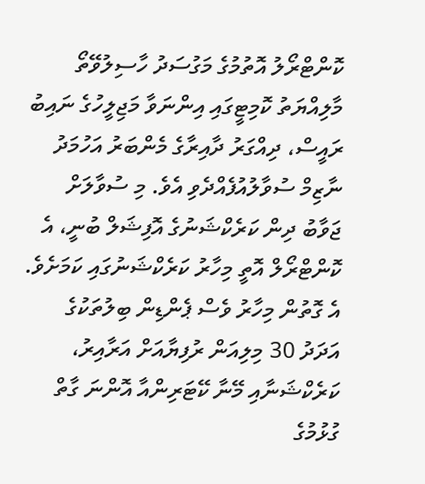ކޮންޓްރޯލު އޮތުމުގެ މަގުސަދު ހާސިލުވޭތޯ މާލިއްޔަތު ކޮމިޓީގައި އިންނަވާ މަޖިލީހުގެ ނައިބު ރައީސް، ދިއްގަރު ދާއިރާގެ މެންބަރު އަހުމަދު ނާޒިމް ސުވާލުއުފެއްދެވި އެވެ. މި ސުވާލަށް ޖަވާބު ދިން ކަރެކްޝަނުގެ އޮފިޝަލް ބުނީ، އެ ކޮންޓްރޯލް އޮތީ މިހާރު ކަރެކްޝަނުގައި ކަމަށެވެ.
އެ ގޮތުން މިހާރު ވެސް ޕެންޑިން ބިލުތަކުގެ އަދަދު 30 މިލިއަން ރުފިޔާއަށް އަރާއިރު، ކަރެކްޝަނާއި މޭނާ ކޭޓަރިންއާ އޮންނަ ގާތް ގުޅުމުގެ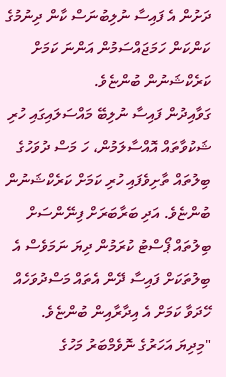ދަށުން އެ ފައިސާ ނުލިބުނަސް ކާން ދިނުމުގެ ކަންކަން ހަމަޖައްސަމުން އަންނަ ކަމަށް ކަރެކްޝަނުން ބުންޏެވެ.
ގަވާއިދުން ފައިސާ ނުލިބޭ މައްސަލައިގައި ހުރި ޝަކުވާތައް އޮއްސާލަމުން، ހަ މަސް ދުވަހުގެ ބިލުތައް ތާށިވެފައި ހުރި ކަމަށް ކަރެކްޝަނުން ބުންޏެވެ. އަދި ބަރާބަރަށް ފިނޭންސަށް ބިލުތައް ޕޯސްޓު ކުރަމުން ދިޔަ ނަމަވެސް އެ ބިލުތަކަށް ފައިސާ ދޭން އެތައް މަސްދުވަހެއް ހޭދަވާ ކަމަށް އެ އިދާރާއިން ބުންޏެވެ.
"މިދިޔަ އަހަރުގެ ނޮވެމްބަރު މަހުގެ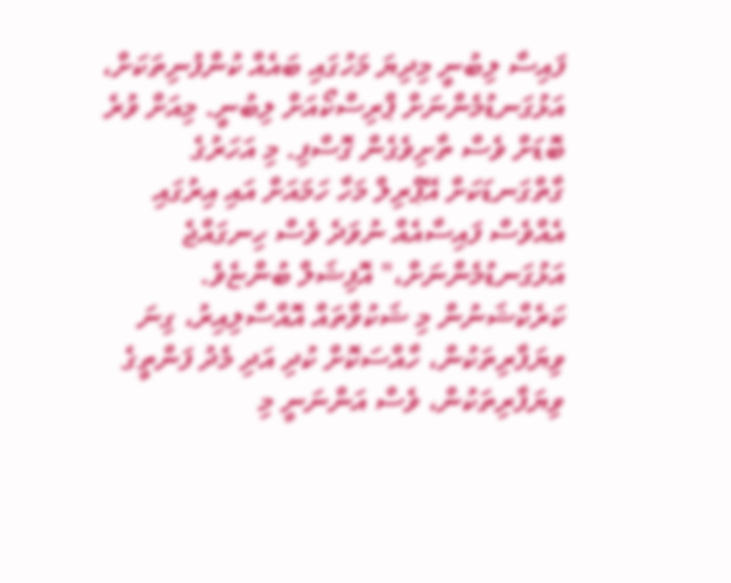ފައިސާ ލިބުނީ މިދިޔަ މަހުގައި ބައެއް ކުންފުނިތަކަށް، އަޅުގަނޑުމެންނަށް ޕްރިސްކޯއަށް ލިބުނީ. މިއަށް ވުރެ ބޮޑަށް ވެސް ތާށިވެގެން ގޮސްފި. މި އަހަރުގެ ގާތްގަނޑަކަށް އޭޕްރިލް މަހާ ހަމައަށް އައި އިރުގައި އެއްވެސް ފައިސާއެއް ނުވަދެ ވެސް ހިނގައްޖެ އަޅުގަނޑުމެންނަށް،" އޮފިޝަލް ބުންޏެވެ.
ކަރެކްޝަނުން މި ޝަކުވާތައް އޮއްސާލިއިރު، ގިނަ ވިޔަފާރިތަކުން، ހާއްސަކޮށް ކުދި އަދި މެދު ފަންތީގެ ވިޔަފާރިތަކުން، ވެސް އަންނަނީ މި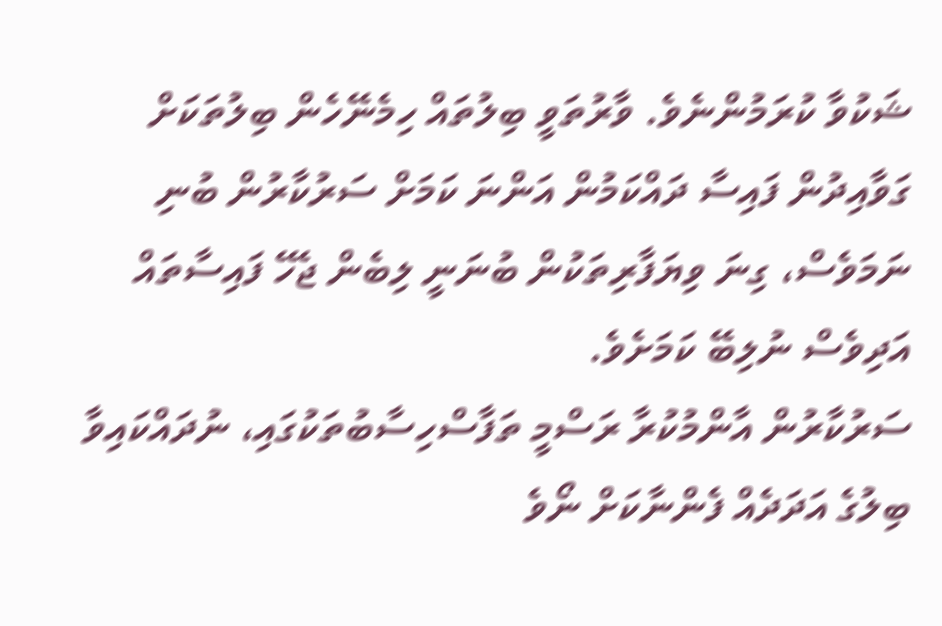ޝަކުވާ ކުރަމުންނެވެ. ވާރުތަވީ ބިލުތައް ހިމެނޭހެން ބިލުތަކަށް ގަވާއިދުން ފައިސާ ދައްކަމުން އަންނަ ކަމަށް ސަރުކާރުން ބުނި ނަމަވެސް، ގިނަ ވިޔަފާރިތަކުން ބުނަނީ ލިބެން ޖެހޭ ފައިސާތައް އަދިވެސް ނުލިބޭ ކަމަށެވެ.
ސަރުކާރުން އާންމުކުރާ ރަސްމީ ތަފާސްހިސާބުތަކުގައި، ނުދައްކައިވާ ބިލުގެ އަދަދެއް ފެންނާކަށް ނޯވެ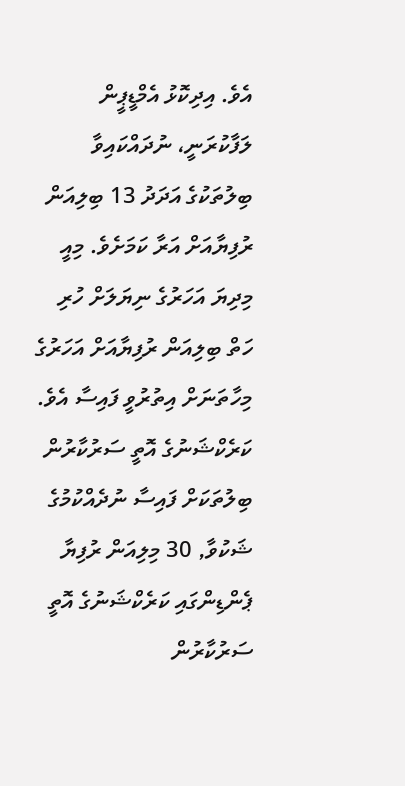އެވެ. އިދިކޮޅު އެމްޑީޕީން ލަފާކުރަނީ، ނުދައްކައިވާ ބިލުތަކުގެ އަދަދު 13 ބިލިއަން ރުފިޔާއަށް އަރާ ކަމަށެވެ. މިއީ މިދިޔަ އަހަރުގެ ނިޔަލަށް ހުރި ހަތް ބިލިއަން ރުފިޔާއަށް އަހަރުގެ މިހާތަނަށް އިތުރުވީ ފައިސާ އެވެ.
ކަރެކްޝަނުގެ އޮތީ ސަރުކާރުން ބިލުތަކަށް ފައިސާ ނުދެއްކުމުގެ ޝަކުވާ, 30 މިލިއަން ރުފިޔާ ޕެންޑިންގައި ކަރެކްޝަނުގެ އޮތީ ސަރުކާރުން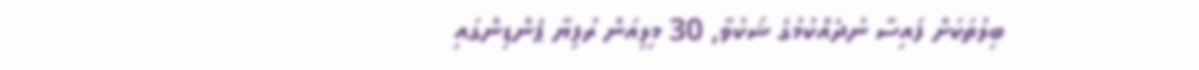ބިލުތަކަށް ފައިސާ ނުދެއްކުމުގެ ޝަކުވާ, 30 މިލިއަން ރުފިޔާ ޕެންޑިންގައި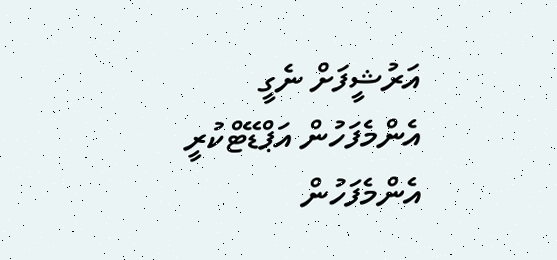އަރުޝީފަށް ނެގީ
އެންމެފަހުން އަޕްޑޭޓްކުރީ
އެންމެފަހުން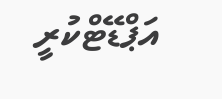އަޕްޑޭޓްކުރީ